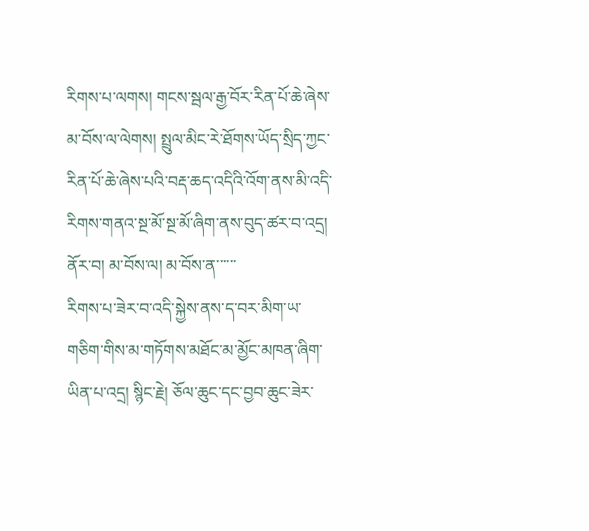རིགས་པ་ལགས། གངས་སྦལ་རྒྱ་བོར་རིན་པོ་ཆེ་ཞེས་མ་བོས་ལ་ལེགས། སྤྲུལ་མིང་རེ་ཐོགས་ཡོད་སྲིད་ཀྱང་རིན་པོ་ཆེ་ཞེས་པའི་བརྡ་ཆད་འདིའི་འོག་ནས་མི་འདི་རིགས་གནའ་སྔ་མོ་སྔ་མོ་ཞིག་ནས་བུད་ཚར་བ་འདྲ།
ནོར་བ། མ་བོས་ལ། མ་བོས་ན་་་་་་
རིགས་པ་ཟེར་བ་འདི་སྐྱེས་ནས་ད་བར་མིག་ཡ་གཅིག་གིས་མ་གཏོགས་མཐོང་མ་མྱོང་མཁན་ཞིག་ཡིན་པ་འདྲ། སྙིང་རྗེ། ཅོལ་ཆུང་དང་བྱབ་ཆུང་ཟེར་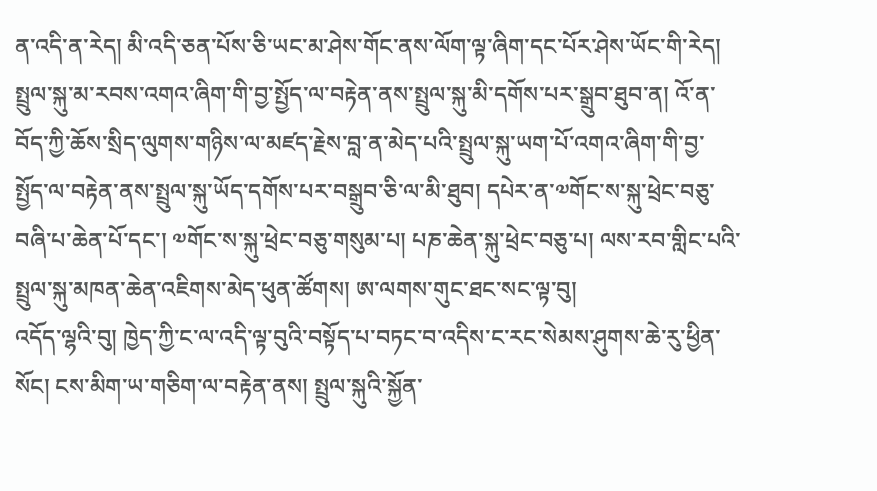ན་འདི་ན་རེད། མི་འདི་ཅན་པོས་ཅི་ཡང་མ་ཤེས་གོང་ནས་ལོག་ལྟ་ཞིག་དང་པོར་ཤེས་ཡོང་གི་རེད། སྤྲུལ་སྐུ་མ་རབས་འགའ་ཞིག་གི་བྱ་སྤྱོད་ལ་བརྟེན་ནས་སྤྲུལ་སྐུ་མི་དགོས་པར་སྒྲུབ་ཐུབ་ན། འོ་ན་བོད་ཀྱི་ཆོས་སྲིད་ལུགས་གཉིས་ལ་མཛད་རྗེས་བླ་ན་མེད་པའི་སྤྲུལ་སྐུ་ཡག་པོ་འགའ་ཞིག་གི་བྱ་སྤྱོད་ལ་བརྟེན་ནས་སྤྲུལ་སྐུ་ཡོད་དགོས་པར་བསྒྲུབ་ཅི་ལ་མི་ཐུབ། དཔེར་ན་༧གོང་ས་སྐུ་ཕྲེང་བཅུ་བཞི་པ་ཆེན་པོ་དང་། ༧གོང་ས་སྐུ་ཕྲེང་བཅུ་གསུམ་པ། པཎ་ཆེན་སྐུ་ཕྲེང་བཅུ་པ། ལས་རབ་གླིང་པའི་སྤྲུལ་སྐུ་མཁན་ཆེན་འཇིགས་མེད་ཕུན་ཚོགས། ཨ་ལགས་གུང་ཐང་སང་ལྟ་བུ།
འདོད་ལྷའི་བུ། ཁྱེད་ཀྱི་ང་ལ་འདི་ལྟ་བུའི་བསྟོད་པ་བཏང་བ་འདིས་ང་རང་སེམས་ཤུགས་ཆེ་རུ་ཕྱིན་སོང། ངས་མིག་ཡ་གཅིག་ལ་བརྟེན་ནས། སྤྲུལ་སྐུའི་སྐྱོན་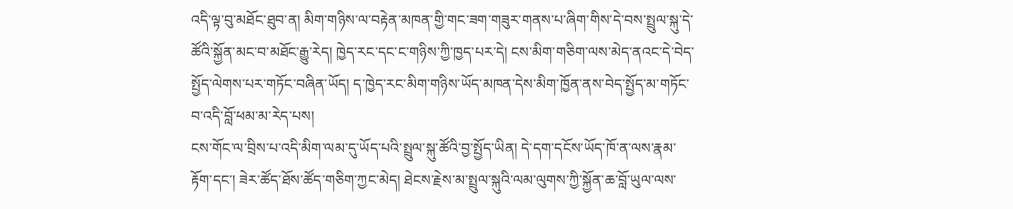འདི་ལྟ་བུ་མཐོང་ཐུབ་ན། མིག་གཉིས་ལ་བརྟེན་མཁན་གྱི་གང་ཟག་གཟུར་གནས་པ་ཞིག་གིས་དེ་བས་སྤྲུལ་སྐུ་དེ་ཚོའི་སྐྱོན་མང་བ་མཐོང་རྒྱུ་རེད། ཁྱེད་རང་དང་ང་གཉིས་ཀྱི་ཁྱད་པར་དེ། ངས་མིག་གཅིག་ལས་མེད་ནའང་དེ་བེད་སྤྱོད་ལེགས་པར་གཏོང་བཞིན་ཡོད། ད་ཁྱེད་རང་མིག་གཉིས་ཡོད་མཁན་དེས་མིག་ཁྱོན་ནས་བེད་སྤྱོད་མ་གཏོང་བ་འདི་བློ་ཕམ་མ་རེད་པས།
ངས་གོང་ལ་བྲིས་པ་འདི་མིག་ལམ་དུ་ཡོད་པའི་སྤྲུལ་སྐུ་ཚོའི་བྱ་སྤྱོད་ཡིན། དེ་དག་དངོས་ཡོད་ཁོ་ན་ལས་རྣམ་རྟོག་དང་། ཟེར་ཚོད་ཐོས་ཚོད་གཅིག་ཀྱང་མེད། ཐེངས་རྗེས་མ་སྤྲུལ་སྐུའི་ལམ་ལུགས་ཀྱི་སྐྱོན་ཆ་བློ་ཡུལ་ལས་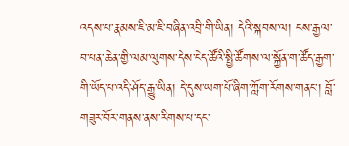འདས་པ་རྣམས་ཇི་མ་ཇི་བཞིན་འབྲི་གི་ཡིན། དེའི་སྐབས་ལ། ངས་རྒྱལ་བ་པན་ཆེན་གྱི་ལམ་ལུགས་དེས་ངེད་ཚོའི་སྤྱི་ཚོགས་ལ་སྐྱོན་ག་ཚོད་རྒྱག་གི་ཡོད་པ་འདི་ཤོད་རྒྱུ་ཡིན། དེ་དུས་ཡག་པོ་ཞིག་ཀློག་རོགས་གནང་། བློ་གཟུར་བོར་གནས་ནས་རིགས་པ་དང་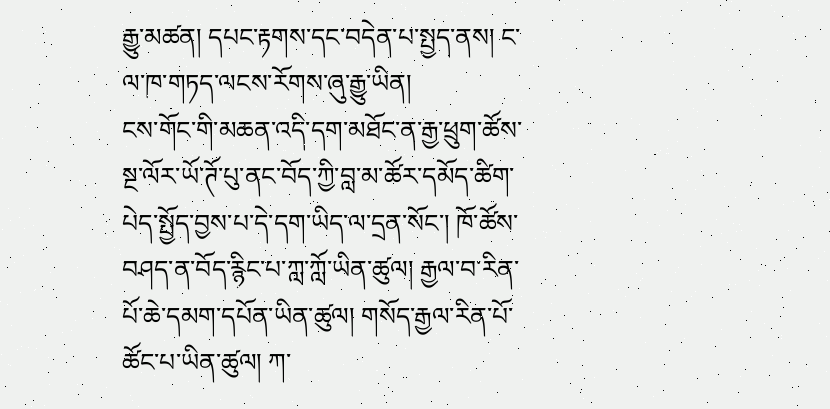རྒྱུ་མཚན། དཔང་རྟགས་དང་བདེན་པ་སྤྱད་ནས། ང་ལ་ཁ་གཏད་ལངས་རོགས་ཞུ་རྒྱུ་ཡིན།
ངས་གོང་གི་མཆན་འདི་དག་མཐོང་ན་རྒྱ་ཕྲུག་ཚོས་སྔ་ལོར་ཡོ་ཊོ་པུ་ནང་བོད་ཀྱི་བླ་མ་ཚོར་དམོད་ཚིག་པེད་སྤྱོད་བྱས་པ་དེ་དག་ཡིད་ལ་དྲན་སོང་། ཁོ་ཚོས་བཤད་ན་བོད་རྙིང་པ་ཀླ་ཀློ་ཡིན་ཚུལ། རྒྱལ་བ་རིན་པོ་ཆེ་དམག་དཔོན་ཡིན་ཚུལ། གསོད་རྒྱལ་རིན་པོ་ཚོང་པ་ཡིན་ཚུལ། ཀ་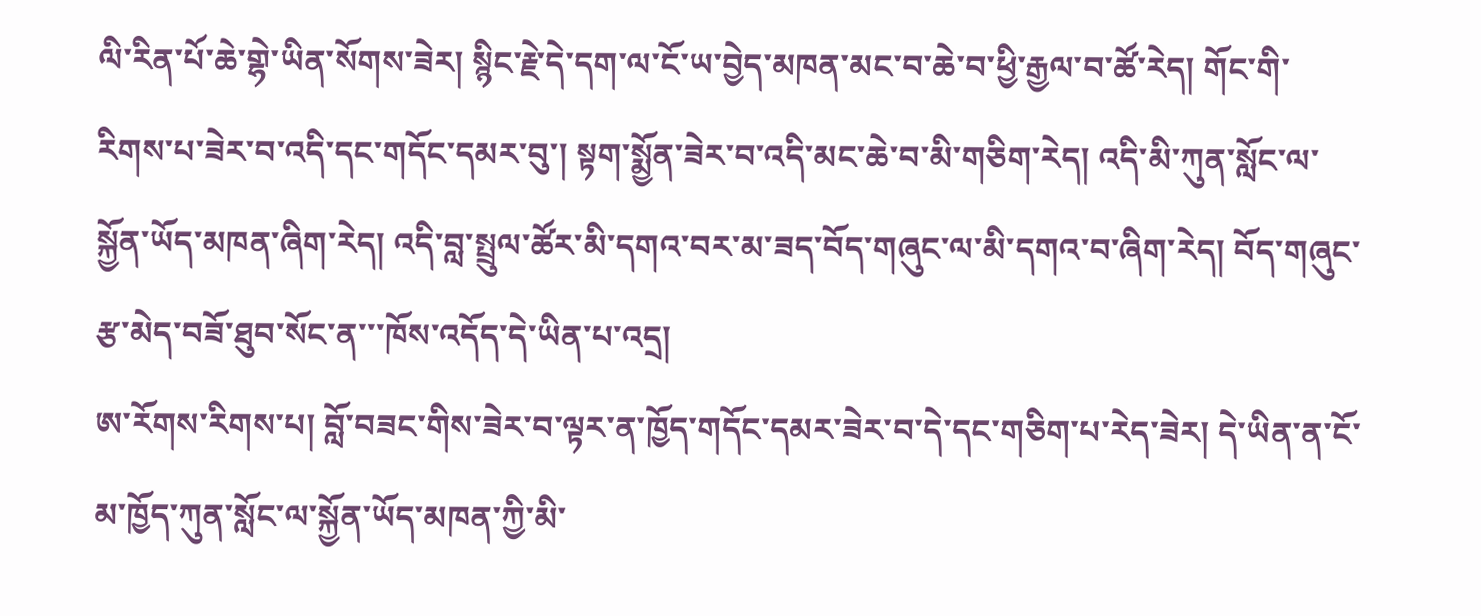ལི་རིན་པོ་ཆེ་གྷེ་ཡིན་སོགས་ཟེར། སྙིང་རྗེ་དེ་དག་ལ་ངོ་ཡ་བྱེད་མཁན་མང་བ་ཆེ་བ་ཕྱི་རྒྱལ་བ་ཚོ་རེད། གོང་གི་རིགས་པ་ཟེར་བ་འདི་དང་གདོང་དམར་བུ་། སྟག་སྨྱོན་ཟེར་བ་འདི་མང་ཆེ་བ་མི་གཅིག་རེད། འདི་མི་ཀུན་སློང་ལ་སྐྱོན་ཡོད་མཁན་ཞིག་རེད། འདི་བླ་སྤྲུལ་ཚོར་མི་དགའ་བར་མ་ཟད་བོད་གཞུང་ལ་མི་དགའ་བ་ཞིག་རེད། བོད་གཞུང་རྩ་མེད་བཟོ་ཐུབ་སོང་ན་་་ཁོས་འདོད་དེ་ཡིན་པ་འདྲ།
ཨ་རོགས་རིགས་པ། བློ་བཟང་གིས་ཟེར་བ་ལྟར་ན་ཁྱོད་གདོང་དམར་ཟེར་བ་དེ་དང་གཅིག་པ་རེད་ཟེར། དེ་ཡིན་ན་ངོ་མ་ཁྱོད་ཀུན་སློང་ལ་སྐྱོན་ཡོད་མཁན་ཀྱི་མི་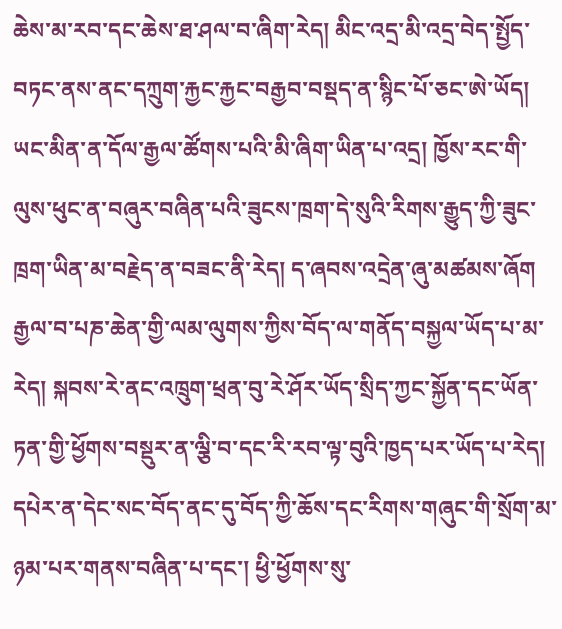ཆེས་མ་རབ་དང་ཆེས་ཐ་ཤལ་བ་ཞིག་རེད། མིང་འདྲ་མི་འདྲ་བེད་སྤྱོད་བཏང་ནས་ནང་དཀྲུག་རྐྱང་རྐྱང་བརྒྱབ་བསྡད་ན་སྙིང་པོ་ཅང་ཨེ་ཡོད། ཡང་མིན་ན་དོལ་རྒྱལ་ཚོགས་པའི་མི་ཞིག་ཡིན་པ་འདྲ། ཁྱོས་རང་གི་ལུས་ཕུང་ན་བཞུར་བཞིན་པའི་ཟུངས་ཁྲག་དེ་སུའི་རིགས་རྒྱུད་ཀྱི་ཟུང་ཁྲག་ཡིན་མ་བརྗེད་ན་བཟང་ནི་རེད། ད་ཞབས་འདྲེན་ཞུ་མཚམས་ཞོག རྒྱལ་བ་པཎ་ཆེན་གྱི་ལམ་ལུགས་ཀྱིས་བོད་ལ་གནོད་བསྐྱལ་ཡོད་པ་མ་རེད། སྐབས་རེ་ནང་འཁྲུག་ཕྲན་བུ་རེ་ཤོར་ཡོད་སྲིད་ཀྱང་སྐྱོན་དང་ཡོན་ཏན་གྱི་ཕྱོགས་བསྡུར་ན་ལྕི་བ་དང་རི་རབ་ལྟ་བུའི་ཁྱད་པར་ཡོད་པ་རེད། དཔེར་ན་དེང་སང་བོད་ནང་དུ་བོད་ཀྱི་ཆོས་དང་རིགས་གཞུང་གི་སྲོག་མ་ཉམ་པར་གནས་བཞིན་པ་དང་། ཕྱི་ཕྱོགས་སུ་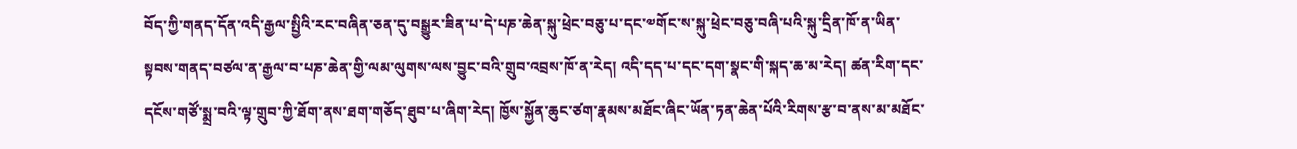བོད་ཀྱི་གནད་དོན་འདི་རྒྱལ་སྤྱིའི་རང་བཞིན་ཅན་དུ་བསྒྱུར་ཟིན་པ་དེ་པཎ་ཆེན་སྐུ་ཕྲེང་བཅུ་པ་དང་༧གོང་ས་སྐུ་ཕྲེང་བཅུ་བཞི་པའི་སྐུ་དྲིན་ཁོ་ན་ཡིན་སྟབས་གནད་བཙལ་ན་རྒྱལ་བ་པཎ་ཆེན་གྱི་ལམ་ལུགས་ལས་བྱུང་བའི་གྲུབ་འབྲས་ཁོ་ན་རེད། འདི་དད་པ་དང་དག་སྣང་གི་སྐད་ཆ་མ་རེད། ཚན་རིག་དང་དངོས་གཙོ་སྨྲ་བའི་ལྟ་གྲུབ་ཀྱི་ཐོག་ནས་ཐག་གཅོད་ཐུབ་པ་ཞིག་རེད། ཁྱོས་སྐྱོན་ཆུང་ཙག་རྣམས་མཐོང་ཞིང་ཡོན་ཏན་ཆེན་པོའི་རིགས་རྩ་བ་ནས་མ་མཐོང་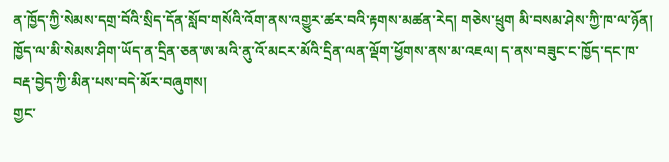ན་ཁྱོད་ཀྱི་སེམས་དགྲ་བོའི་སྲིད་དོན་སློབ་གསོའི་འོག་ནས་འགྱུར་ཚར་བའི་རྟགས་མཚན་རེད། གཅེས་ཕྲུག མི་བསམ་ཤེས་ཀྱི་ཁ་ལ་ཉོན། ཁྱོད་ལ་མི་སེམས་ཤིག་ཡོད་ན་དྲིན་ཅན་ཨ་མའི་ནུ་འོ་མངར་མོའི་དྲིན་ལན་ལྡོག་ཕྱོགས་ནས་མ་འཇལ། ད་ནས་བཟུང་ང་ཁྱོད་དང་ཁ་བརྡ་བྱེད་ཀྱི་མིན་པས་བདེ་མོར་བཞུགས།
གྱང་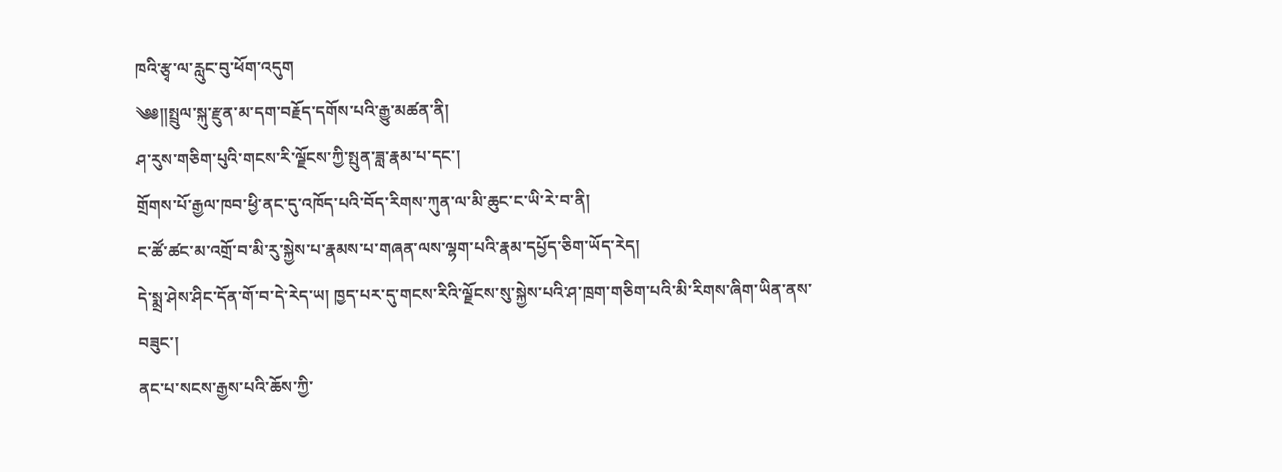ཁའི་རྩྭ་ལ་རླུང་བུ་ཕོག་འདུག
༄༅།།སྤྲུལ་སྐུ་རྫུན་མ་དག་བརྗོད་དགོས་པའི་རྒྱུ་མཚན་ནི།
ཤ་རུས་གཅིག་པུའི་གངས་རི་ལྗོངས་ཀྱི་སྤུན་ཟླ་རྣམ་པ་དང་།
གྲོགས་པོ་རྒྱལ་ཁབ་ཕྱི་ནང་དུ་འཁོད་པའི་བོད་རིགས་ཀུན་ལ་མི་ཆུང་ང་ཡི་རེ་བ་ནི།
ང་ཚོ་ཚང་མ་འགྲོ་བ་མི་རུ་སྐྱེས་པ་རྣམས་པ་གཞན་ལས་ལྷག་པའི་རྣམ་དཔྱོད་ཅིག་ཡོད་རེད།
དེ་སྨྲ་ཤེས་ཤིང་དོན་གོ་བ་དེ་རེད་ཡ། ཁྱད་པར་དུ་གངས་རིའི་ལྗོངས་སུ་སྐྱེས་པའི་ཤ་ཁྲག་གཅིག་པའི་མི་རིགས་ཞིག་ཡིན་ནས་བཟུང་།
ནང་པ་སངས་རྒྱས་པའི་ཆོས་ཀྱི་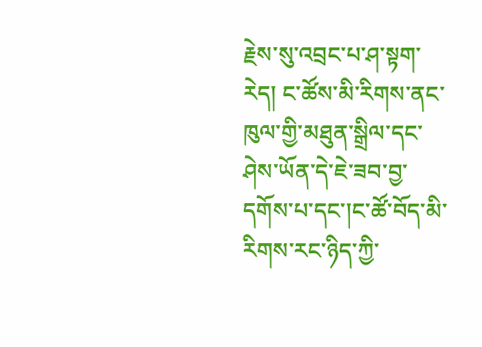རྗེས་སུ་འབྲང་པ་ཤ་སྟག་རེད། ང་ཚོས་མི་རིགས་ནང་ཁུལ་གྱི་མཐུན་སྒྲིལ་དང་ཤེས་ཡོན་དེ་ཇེ་ཟབ་བྱ་དགོས་པ་དང་།ང་ཚོ་བོད་མི་རིགས་རང་ཉིད་ཀྱི་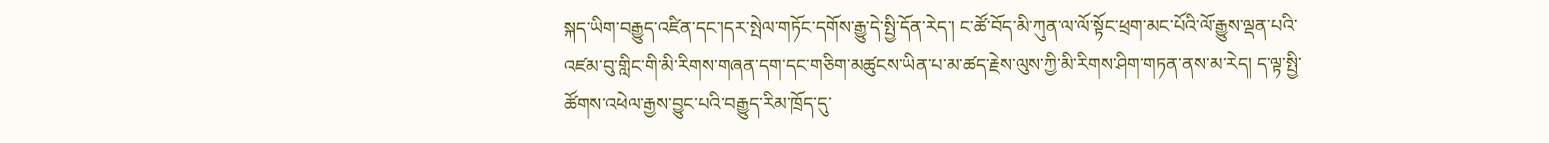སྐད་ཡིག་བརྒྱུད་འཛིན་དང་།དར་སྤེལ་གཏོང་དགོས་རྒྱུ་དེ་སྤྱི་དོན་རེད་། ང་ཚོ་བོད་མི་ཀུན་ལ་ལོ་སྟོང་ཕྲག་མང་པོའི་ལོ་རྒྱུས་ལྡན་པའི་འཛམ་བུ་གླིང་གི་མི་རིགས་གཞན་དག་དང་གཅིག་མཚུངས་ཡིན་པ་མ་ཚད་རྗེས་ལུས་ཀྱི་མི་རིགས་ཤིག་གཏན་ནས་མ་རེད། ད་ལྟ་སྤྱི་ཚོགས་འཕེལ་རྒྱས་བྱུང་པའི་བརྒྱུད་རིམ་ཁྲོད་དུ་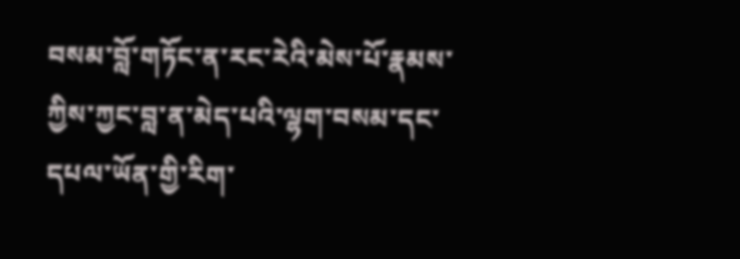བསམ་བློ་གཏོང་ན་རང་རེའི་མེས་པོ་རྣམས་ཀྱིས་ཀྱང་བླ་ན་མེད་པའི་ལྷག་བསམ་དང་དཔལ་ཡོན་གྱི་རིག་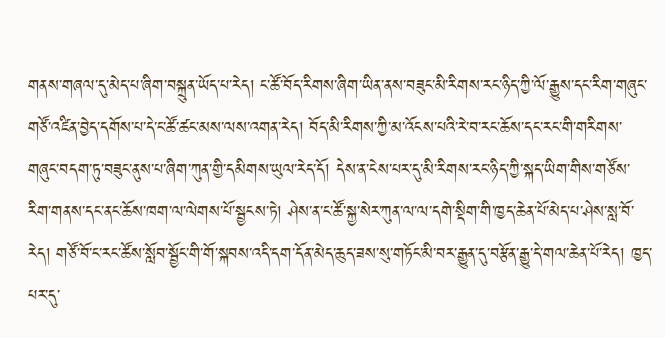གནས་གཞལ་དུ་མེད་པ་ཞིག་བསྐྲུན་ཡོད་པ་རེད། ང་ཚོ་བོད་རིགས་ཞིག་ཡིན་ནས་བཟུང་མི་རིགས་རང་ཉིད་ཀྱི་ལོ་རྒྱུས་དང་རིག་གཞུང་གཙོ་འཛིན་བྱེད་དགོས་པ་དེ་ང་ཚོ་ཚང་མས་ལས་འགན་རེད། བོད་མི་རིགས་ཀྱི་མ་འོངས་པའི་རེ་བ་རང་ཆོས་དང་རང་གི་གརིགས་གཞུང་བདག་ཏུ་བཟུང་ནུས་པ་ཞིག་ཀུན་གྱི་དམིགས་ཡུལ་རེད་དོ། དེས་ན་ངེས་པར་དུ་མི་རིགས་རང་ཉིད་ཀྱི་སྐད་ཡིག་གིས་གཙོས་རིག་གནས་དང་ནང་ཆོས་ཁག་ལ་ལེགས་པོ་སྦྱངས་ཏེ། ཤེས་ན་ང་ཚོ་སྐྱ་སེར་ཀུན་ལ་ལ་དགེ་སྡིག་གི་ཁྱད་ཆེན་པོ་མེད་པ་ཤེས་སླ་བོ་རེད། གཙོ་བོ་ང་རང་ཚོས་སློབ་སྦྱོང་གི་གོ་སྐབས་འདི་དག་དོན་མེད་ཆུད་ཟས་སུ་གཏོང་མི་བར་རྒྱུན་དུ་བརྩོན་རྒྱུ་དེ་གལ་ཆེན་པོ་རེད། ཁྱད་པར་དུ་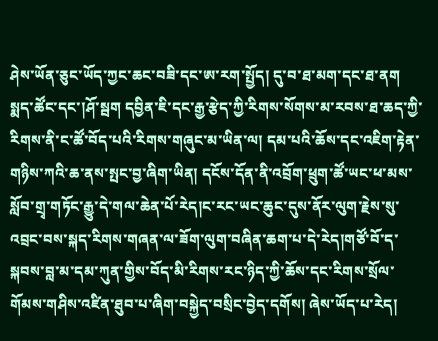ཤེས་ཡོན་ཅུང་ཡོད་ཀྱང་ཆང་བཟི་དང་ཨ་རག་སྤྱོད། དུ་བ་ཐ་མག་དང་ཐ་ནག སྨད་ཚོང་དང་།ཤོ་སྦག དབྱིན་ཇི་དང་རྒྱ་རྩེད་ཀྱི་རིགས་སོགས་མ་རབས་ཐ་ཆད་ཀྱི་རིགས་ནི་ང་ཚོ་བོད་པའི་རིགས་གཞུང་མ་ཡིན་ལ། དམ་པའི་ཆོས་དང་འཇིག་རྟེན་གཉིས་ཀའི་ཆ་ནས་སྤང་བྱ་ཞིག་ཡིན། དངོས་དོན་ནི་འབྲོག་ཕྲུག་ཚོ་ཡང་ཕ་མས་སློབ་གྲྭ་གཏོང་རྒྱུ་དེ་གལ་ཆེན་པོ་རེད།ང་རང་ཡང་ཆུང་དུས་ནོར་ལུག་རྗེས་སུ་འབྲང་བས་སྐད་རིགས་གཞན་ལ་ཟོག་ལུག་བཞིན་ཆག་པ་དེ་རེད།གཙོ་བོ་ད་སྐབས་བླ་མ་དམ་ཀུན་གྱིས་བོད་མི་རིགས་རང་ཉིད་ཀྱི་ཆོས་དང་རིགས་སྲོལ་གོམས་གཤིས་འཛིན་ཐུབ་པ་ཞིག་བསྐྱེད་བསྲིང་བྱེད་དགོས། ཞེས་ཡོད་པ་རེད།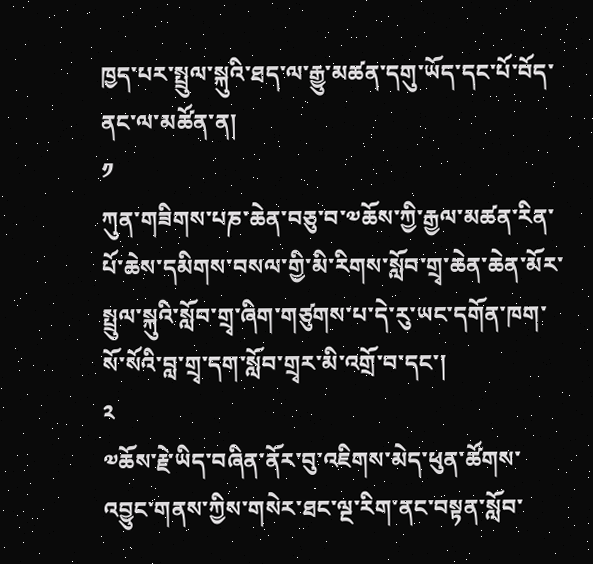ཁྱད་པར་སྤྲུལ་སྐུའི་ཐད་ལ་རྒྱུ་མཚན་དགུ་ཡོད་དང་པོ་བོད་ནང་ལ་མཚོན་ན།
༡
ཀུན་གཟིགས་པཎ་ཆེན་བཅུ་བ་༧ཆོས་ཀྱི་རྒྱལ་མཚན་རིན་པོ་ཆེས་དམིགས་བསལ་གྱི་མི་རིགས་སློབ་གྲྭ་ཆེན་ཆེན་མོར་སྤྲུལ་སྐུའི་སློབ་གྲྭ་ཞིག་གཙུགས་པ་དེ་རུ་ཡང་དགོན་ཁག་སོ་སོའི་བླ་གྲྭ་དག་སློབ་གྲྭར་མི་འགྲོ་བ་དང་།
༢
༧ཆོས་རྗེ་ཡིད་བཞིན་ནོར་བུ་འཇིགས་མེད་ཕུན་ཚོགས་འབྱུང་གནས་ཀྱིས་གསེར་ཐང་ལྔ་རིག་ནང་བསྟན་སློབ་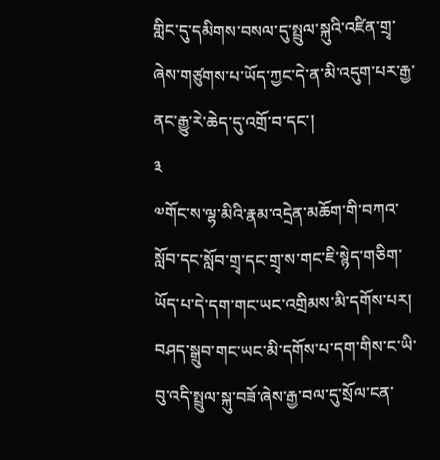གླིང་དུ་དམིགས་བསལ་དུ་སྤྲུལ་སྐུའི་འཛིན་གྲྭ་ཞེས་གཙུགས་པ་ཡོད་ཀྱང་དེ་ན་མི་འདུག་པར་རྒྱ་ནང་རྒྱུ་རེ་ཆེད་དུ་འགྲོ་བ་དང་།
༣
༧གོང་ས་ལྷ་མིའི་རྣམ་འདྲེན་མཆོག་གི་བཀའ་སློབ་དང་སློབ་གྲྭ་དང་གྲྭ་ས་གང་ཇི་སྙེད་གཅིག་ཡོད་པ་དེ་དག་གང་ཡང་འགྲིམས་མི་དགོས་པར།
བཤད་སྒྲུབ་གང་ཡང་མི་དགོས་པ་དག་གིས་ང་ཡི་བུ་འདི་སྤྲུལ་སྐུ་བཟོ་ཞེས་རྒྱ་བལ་དུ་སྲོལ་ངན་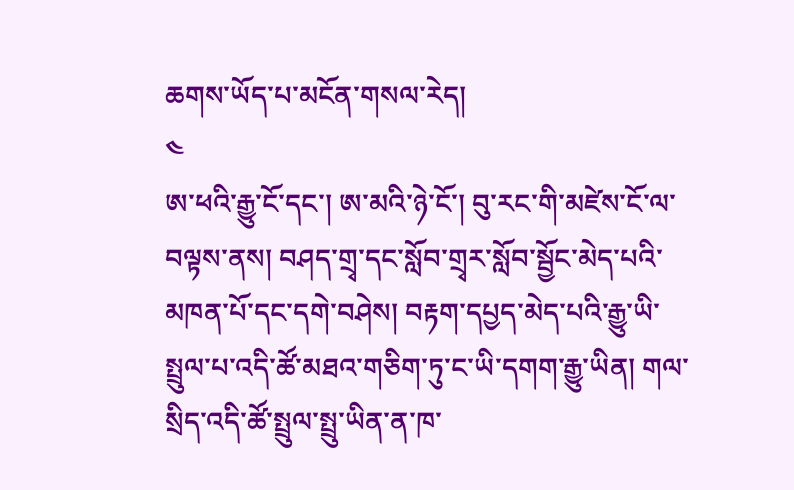ཆགས་ཡོད་པ་མངོན་གསལ་རེད།
༤
ཨ་ཕའི་རྒྱུ་ངོ་དང་། ཨ་མའི་ཉེ་ངོ་། བུ་རང་གི་མཛེས་ངོ་ལ་བལྟས་ནས། བཤད་གྲྭ་དང་སློབ་གྲྭར་སློབ་སྦྱོང་མེད་པའི་མཁན་པོ་དང་དགེ་བཤེས། བརྟག་དཔྱད་མེད་པའི་རྒྱུ་ཡི་སྤྲུལ་པ་འདི་ཚོ་མཐའ་གཅིག་ཏུ་ང་ཡི་དགག་རྒྱུ་ཡིན། གལ་སྲིད་འདི་ཚོ་སྤྲུལ་སྤྲུ་ཡིན་ན་ཁ་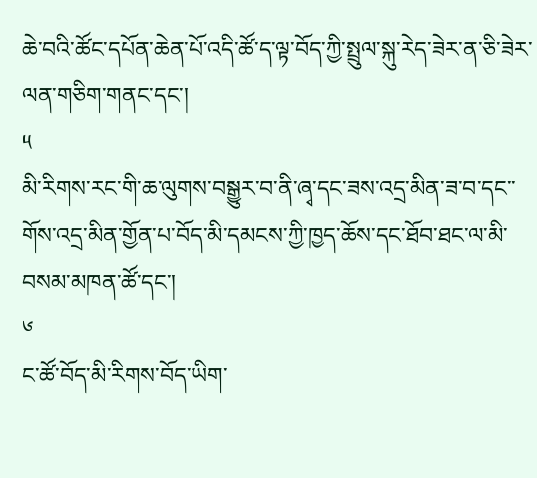ཆེ་བའི་ཚོང་དཔོན་ཆེན་པོ་འདི་ཚོ་ད་ལྟ་བོད་ཀྱི་སྤྲུལ་སྐུ་རེད་ཟེར་ན་ཅི་ཟེར་ལན་གཅིག་གནང་དང་།
༥
མི་རིགས་རང་གི་ཆ་ལུགས་བསྒྱུར་བ་ནི་ཞྭ་དང་ཟས་འདྲ་མིན་ཟ་བ་དང་་གོས་འདྲ་མིན་གྱོན་པ་བོད་མི་དམངས་ཀྱི་ཁྱད་ཆོས་དང་ཐོབ་ཐང་ལ་མི་བསམ་མཁན་ཚོ་དང་།
༦
ང་ཚོ་བོད་མི་རིགས་བོད་ཡིག་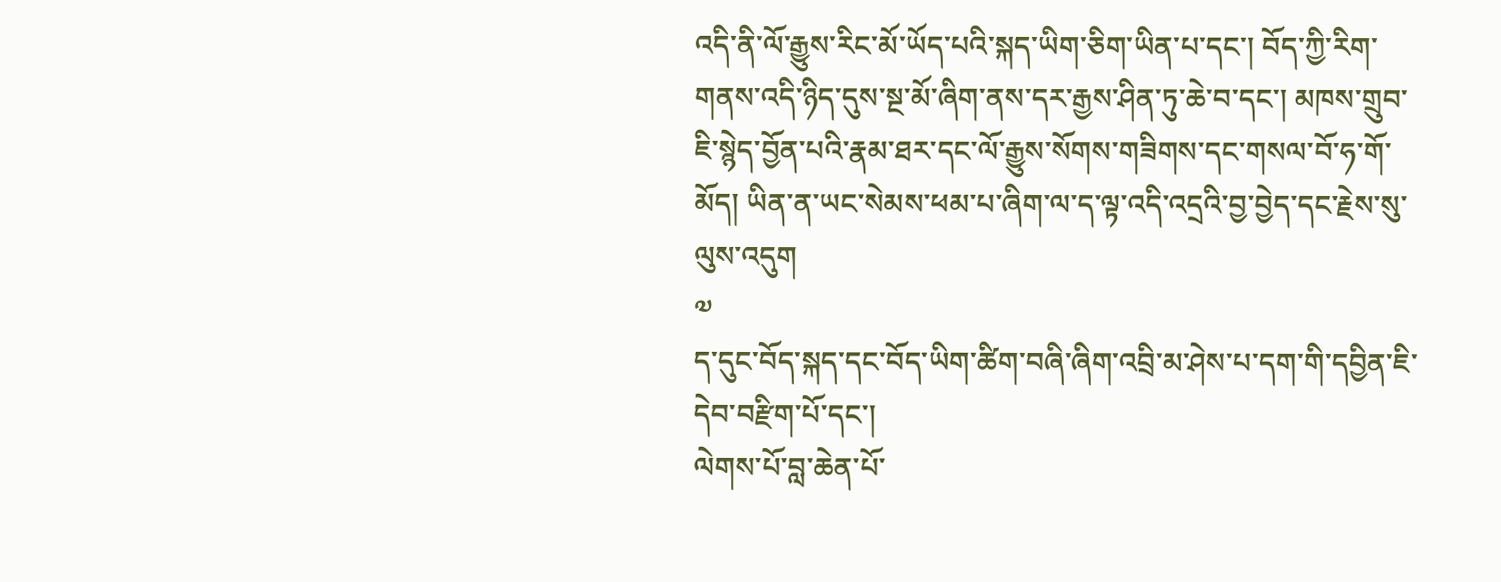འདི་ནི་ལོ་རྒྱུས་རིང་མོ་ཡོད་པའི་སྐད་ཡིག་ཅིག་ཡིན་པ་དང་། བོད་ཀྱི་རིག་གནས་འདི་ཉིད་དུས་སྔ་མོ་ཞིག་ནས་དར་རྒྱས་ཤིན་ཏུ་ཆེ་བ་དང་། མཁས་གྲུབ་ཇི་སྙེད་བྱོན་པའི་རྣམ་ཐར་དང་ལོ་རྒྱུས་སོགས་གཟིགས་དང་གསལ་བོ་ཧ་གོ་མོད། ཡིན་ན་ཡང་སེམས་ཕམ་པ་ཞིག་ལ་ད་ལྟ་འདི་འདྲའི་བྱ་བྱེད་དང་རྗེས་སུ་ལུས་འདུག
༧
ད་དུང་བོད་སྐད་དང་བོད་ཡིག་ཚིག་བཞི་ཞིག་འབྲི་མ་ཤེས་པ་དག་གི་དབྱིན་ཇི་དེབ་བརྫིག་པོ་དང་།
ལེགས་པོ་བླ་ཆེན་པོ་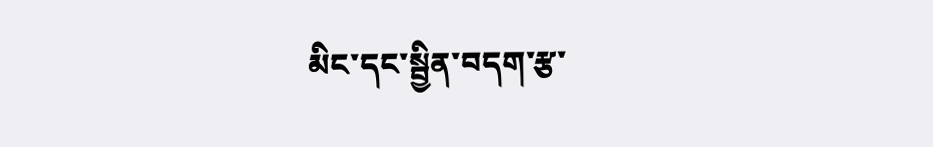མིང་དང་སྦྱིན་བདག་རྩ་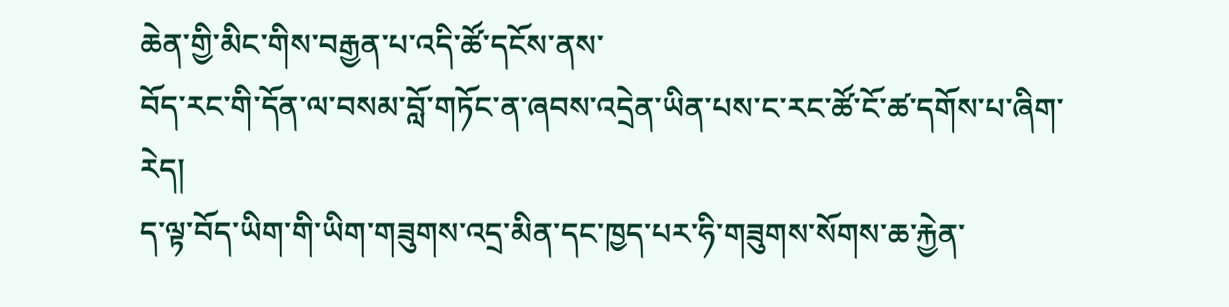ཆེན་གྱི་མིང་གིས་བརྒྱན་པ་འདི་ཚོ་དངོས་ནས་
བོད་རང་གི་དོན་ལ་བསམ་བློ་གཏོང་ན་ཞབས་འདྲེན་ཡིན་པས་ང་རང་ཚོ་ངོ་ཚ་དགོས་པ་ཞིག་རེད།
ད་ལྟ་བོད་ཡིག་གི་ཡིག་གཟུགས་འདྲ་མིན་དང་ཁྱད་པར་ཧི་གཟུགས་སོགས་ཆ་རྐྱེན་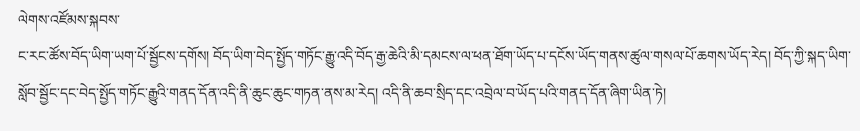ལེགས་འཛོམས་སྐབས་
ང་རང་ཚོས་བོད་ཡིག་ཡག་པོ་སྦྱོངས་དགོས། བོད་ཡིག་བེད་སྤྱོད་གཏོང་རྒྱུ་འདི་བོད་རྒྱ་ཆེའི་མི་དམངས་ལ་ཕན་ཐོག་ཡོད་པ་དངོས་ཡོད་གནས་ཚུལ་གསལ་པོ་ཆགས་ཡོད་རེད། བོད་ཀྱི་སྐད་ཡིག་སློབ་སྦྱོང་དང་བེད་སྤྱོད་གཏོང་རྒྱུའི་གནད་དོན་འདི་ནི་ཆུང་ཆུང་གཏན་ནས་མ་རེད། འདི་ནི་ཆབ་སྲིད་དང་འབྲེལ་བ་ཡོད་པའི་གནད་དོན་ཞིག་ཡིན་ཏེ།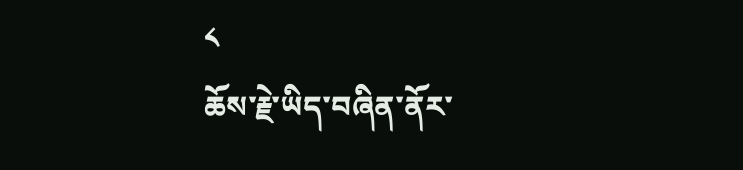༨
ཆོས་རྗེ་ཡིད་བཞིན་ནོར་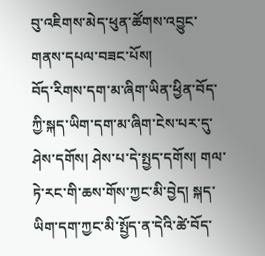བུ་འཇིགས་མེད་ཕུན་ཚོགས་འབྱུང་གནས་དཔལ་བཟང་པོས།
བོད་རིགས་དག་མ་ཞིག་ཡིན་ཕྱིན་བོད་ཀྱི་སྐད་ཡིག་དག་མ་ཞིག་ངེས་པར་དུ་ཤེས་དགོས། ཤེས་པ་དེ་སྤྱད་དགོས། གལ་ཏེ་རང་གི་ཆས་གོས་ཀྱང་མི་བྱེད། སྐད་ཡིག་དག་ཀྱང་མི་སྤྱོད་ན་དེའི་ཚེ་བོད་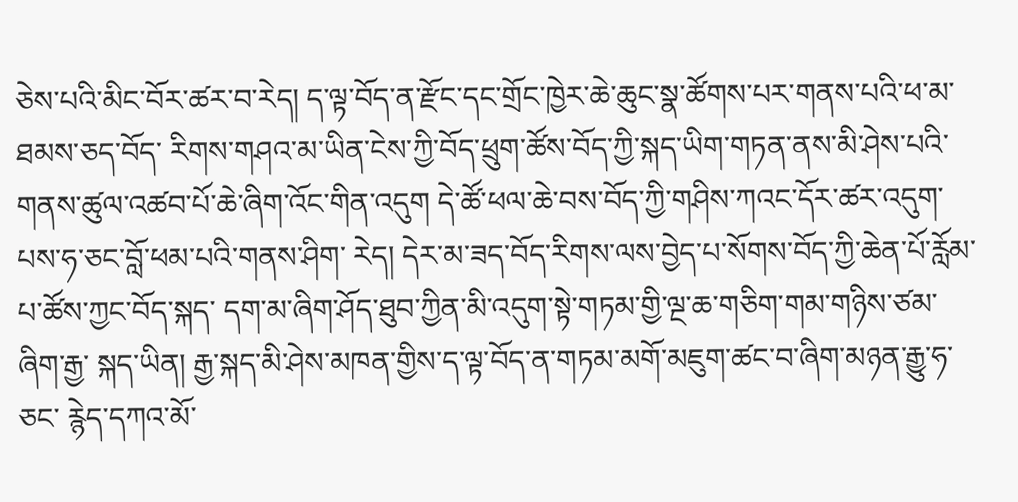ཅེས་པའི་མིང་བོར་ཚར་བ་རེད། ད་ལྟ་བོད་ན་རྫོང་དང་གྲོང་ཁྱེར་ཆེ་ཆུང་སྣ་ཚོགས་པར་གནས་པའི་ཕ་མ་ཐམས་ཅད་བོད་ རིགས་གཤའ་མ་ཡིན་ངེས་ཀྱི་བོད་ཕྲུག་ཚོས་བོད་ཀྱི་སྐད་ཡིག་གཏན་ནས་མི་ཤེས་པའི་ གནས་ཚུལ་འཚབ་པོ་ཆེ་ཞིག་འོང་གིན་འདུག དེ་ཚོ་ཕལ་ཆེ་བས་བོད་ཀྱི་གཤིས་ཀའང་དོར་ཚར་འདུག་པས་ཧ་ཅང་བློ་ཕམ་པའི་གནས་ཤིག་ རེད། དེར་མ་ཟད་བོད་རིགས་ལས་བྱེད་པ་སོགས་བོད་ཀྱི་ཆེན་པོ་རློམ་པ་ཚོས་ཀྱང་བོད་སྐད་ དག་མ་ཞིག་ཤོད་ཐུབ་ཀྱིན་མི་འདུག་སྟེ་གཏམ་གྱི་ལྔ་ཆ་གཅིག་གམ་གཉིས་ཙམ་ཞིག་རྒྱ་ སྐད་ཡིན། རྒྱ་སྐད་མི་ཤེས་མཁན་གྱིས་ད་ལྟ་བོད་ན་གཏམ་མགོ་མཇུག་ཚང་བ་ཞིག་མཉན་རྒྱུ་ཧ་ཅང་ རྙེད་དཀའ་མོ་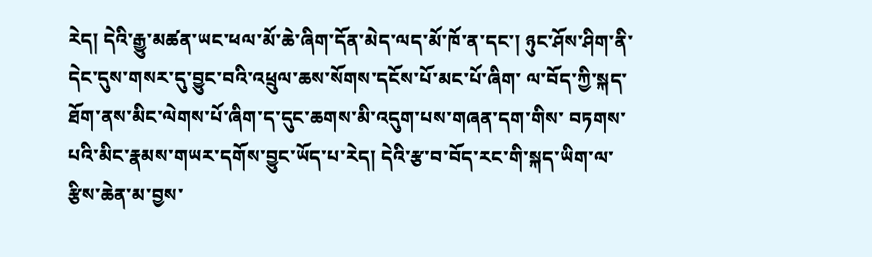རེད། དེའི་རྒྱུ་མཚན་ཡང་ཕལ་མོ་ཆེ་ཞིག་དོན་མེད་ལད་མོ་ཁོ་ན་དང་། ཉུང་ཤོས་ཤིག་ནི་དེང་དུས་གསར་དུ་བྱུང་བའི་འཕྲུལ་ཆས་སོགས་དངོས་པོ་མང་པོ་ཞིག་ ལ་བོད་ཀྱི་སྐད་ཐོག་ནས་མིང་ལེགས་པོ་ཞིག་ད་དུང་ཆགས་མི་འདུག་པས་གཞན་དག་གིས་ བཏགས་པའི་མིང་རྣམས་གཡར་དགོས་བྱུང་ཡོད་པ་རེད། དེའི་རྩ་བ་བོད་རང་གི་སྐད་ཡིག་ལ་རྩིས་ཆེན་མ་བྱས་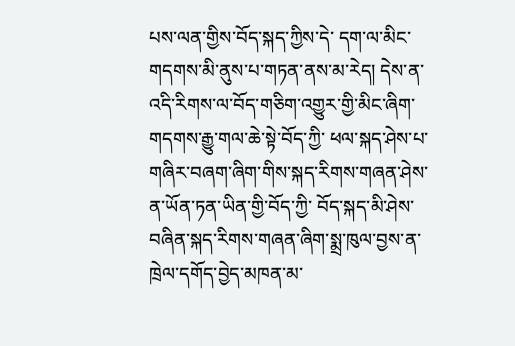པས་ལན་གྱིས་བོད་སྐད་ཀྱིས་དེ་ དག་ལ་མིང་གདགས་མི་ནུས་པ་གཏན་ནས་མ་རེད། དེས་ན་འདི་རིགས་ལ་བོད་གཅིག་འགྱུར་གྱི་མིང་ཞིག་གདགས་རྒྱུ་གལ་ཆེ་སྟེ་བོད་ཀྱི་ ཕལ་སྐད་ཤེས་པ་གཞིར་བཞག་ཞིག་གིས་སྐད་རིགས་གཞན་ཤེས་ན་ཡོན་ཏན་ཡིན་གྱི་བོད་ཀྱི་ བོད་སྐད་མི་ཤེས་བཞིན་སྐད་རིགས་གཞན་ཞིག་སྨྲ་ཁུལ་བྱས་ན་ཁྲེལ་དགོད་བྱེད་མཁན་མ་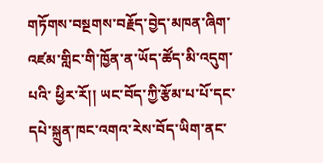གཏོགས་བསྔགས་བརྗོད་བྱེད་མཁན་ཞིག་འཛམ་གླིང་གི་ཁྱོན་ན་ཡོད་ཚོད་མི་འདུག་པའི་ ཕྱིར་རོ།། ཡང་བོད་ཀྱི་རྩོམ་པ་པོ་དང་དཔེ་སྐྲུན་ཁང་འགའ་རེས་བོད་ཡིག་ནང་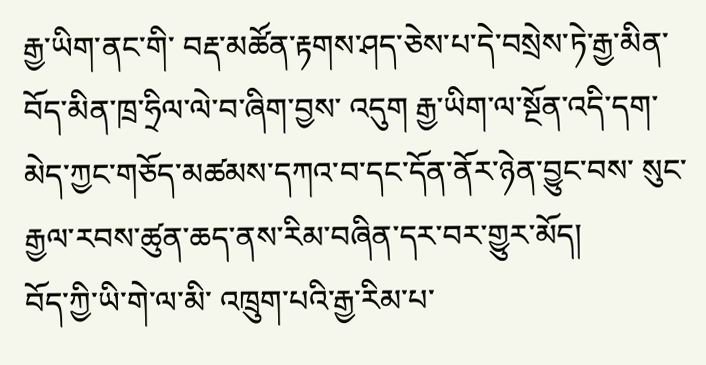རྒྱ་ཡིག་ནང་གི་ བརྡ་མཚོན་རྟགས་ཤད་ཅེས་པ་དེ་བསྲེས་ཏེ་རྒྱ་མིན་བོད་མིན་ཁྲ་ཧྲིལ་ལེ་བ་ཞིག་བྱས་ འདུག རྒྱ་ཡིག་ལ་སྔོན་འདི་དག་མེད་ཀྱང་གཅོད་མཚམས་དཀའ་བ་དང་དོན་ནོར་ཉེན་བྱུང་བས་ སུང་རྒྱལ་རབས་ཚུན་ཆད་ནས་རིམ་བཞིན་དར་བར་གྱུར་མོད།
བོད་ཀྱི་ཡི་གེ་ལ་མི་ འཁྲུག་པའི་རྒྱ་རིམ་པ་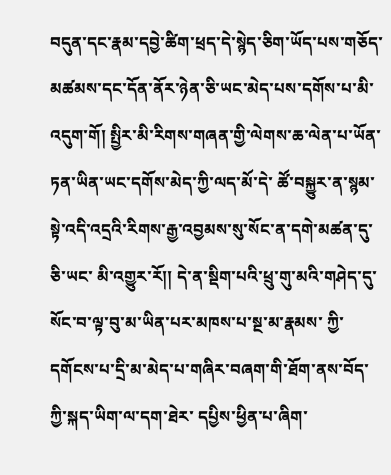བདུན་དང་རྣམ་དབྱེ་ཚིག་ཕྲད་དེ་སྙེད་ཅིག་ཡོད་པས་གཅོད་ མཚམས་དང་དོན་ནོར་ཉེན་ཅི་ཡང་མེད་པས་དགོས་པ་མི་འདུག་གོ། སྤྱིར་མི་རིགས་གཞན་གྱི་ལེགས་ཆ་ལེན་པ་ཡོན་ཏན་ཡིན་ཡང་དགོས་མེད་ཀྱི་ལད་མོ་དེ་ ཚོ་བསྐྱུར་ན་སྙམ་སྟེ་འདི་འདྲའི་རིགས་རྒྱ་འབྱམས་སུ་སོང་ན་དགེ་མཚན་དུ་ཅི་ཡང་ མི་འགྱུར་རོ།། དེ་ན་སྡིག་པའི་ཕྲུ་གུ་མའི་གཤེད་དུ་སོང་བ་ལྟ་བུ་མ་ཡིན་པར་མཁས་པ་སྔ་མ་རྣམས་ ཀྱི་དགོངས་པ་དྲི་མ་མེད་པ་གཞིར་བཞག་གི་ཐོག་ནས་བོད་ཀྱི་སྐད་ཡིག་ལ་དག་ཐེར་ དཔྱིས་ཕྱིན་པ་ཞིག་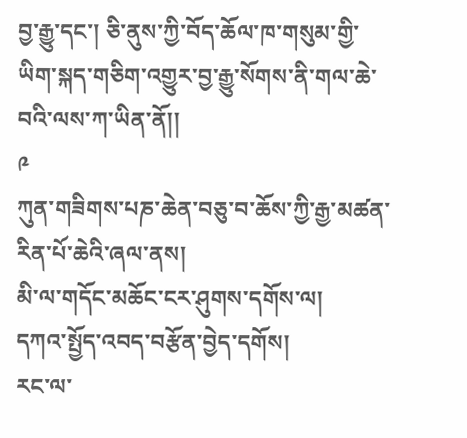བྱ་རྒྱུ་དང་། ཅི་ནུས་ཀྱི་བོད་ཆོལ་ཁ་གསུམ་གྱི་ཡིག་སྐད་གཅིག་འགྱུར་བྱ་རྒྱུ་སོགས་ནི་གལ་ཆེ་ བའི་ལས་ཀ་ཡིན་ནོ།།
༩
ཀུན་གཟིགས་པཎ་ཆེན་བཅུ་བ་ཆོས་ཀྱི་རྒྱ་མཚན་རིན་པོ་ཆེའི་ཞལ་ནས།
མི་ལ་གདོང་མཆོང་ངར་ཤུགས་དགོས་ལ།
དཀའ་སྤྱོད་འབད་བརྩོན་བྱེད་དགོས།
རང་ལ་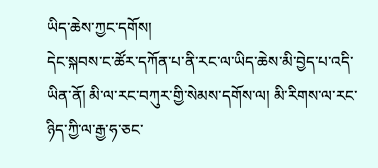ཡིད་ཆེས་ཀྱང་དགོས།
དེང་སྐབས་ང་ཚོར་དཀོན་པ་ནི་རང་ལ་ཡིད་ཆེས་མི་བྱེད་པ་འདི་ཡིན་ནོ། མི་ལ་རང་བཀུར་གྱི་སེམས་དགོས་ལ། མི་རིགས་ལ་རང་ཉིད་ཀྱི་ལ་རྒྱ་ཧ་ཅང་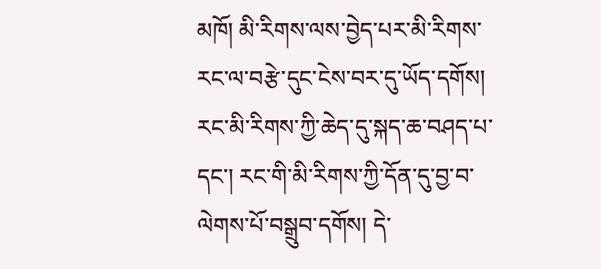མཁོ། མི་རིགས་ལས་བྱེད་པར་མི་རིགས་རང་ལ་བརྩེ་དུང་ངེས་བར་དུ་ཡོད་དགོས། རང་མི་རིགས་ཀྱི་ཆེད་དུ་སྐད་ཆ་བཤད་པ་དང་། རང་གི་མི་རིགས་ཀྱི་དོན་དུ་བྱ་བ་ལེགས་པོ་བསྒྲུབ་དགོས། དེ་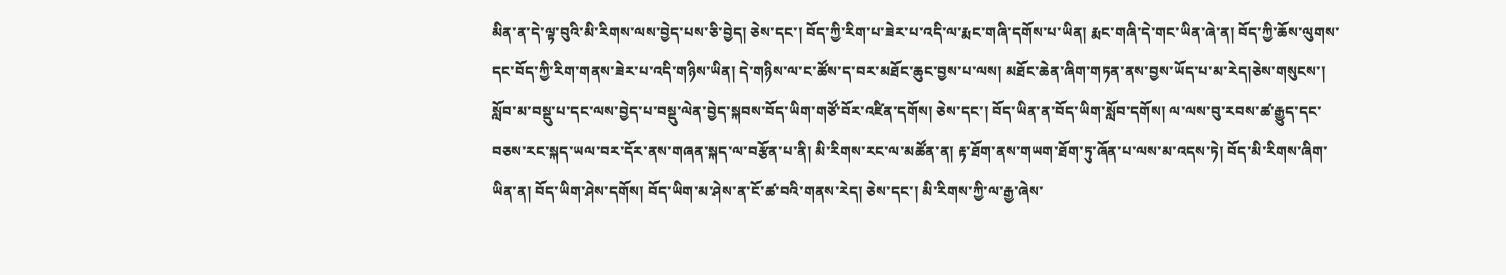མིན་ན་དེ་ལྟ་བུའི་མི་རིགས་ལས་བྱེད་པས་ཅི་བྱེད། ཅེས་དང་། བོད་ཀྱི་རིག་པ་ཟེར་པ་འདི་ལ་རྨང་གཞི་དགོས་པ་ཡིན། རྨང་གཞི་དེ་གང་ཡིན་ཞེ་ན། བོད་ཀྱི་ཆོས་ལུགས་དང་བོད་ཀྱི་རིག་གནས་ཟེར་པ་འདི་གཉིས་ཡིན། དེ་གཉིས་ལ་ང་ཚོས་ད་བར་མཐོང་ཆུང་བྱས་པ་ལས། མཐོང་ཆེན་ཞིག་གཏན་ནས་བྱས་ཡོད་པ་མ་རེད།ཅེས་གསུངས་། སློབ་མ་བསྡུ་པ་དང་ལས་བྱེད་པ་བསྡུ་ལེན་བྱེད་སྐབས་བོད་ཡིག་གཙོ་བོར་འཛིན་དགོས། ཅེས་དང་། བོད་ཡིན་ན་བོད་ཡིག་སློབ་དགོས། ལ་ལས་བུ་རབས་ཚ་རྒྱུད་དང་བཅས་རང་སྐད་ཡལ་བར་དོར་ནས་གཞན་སྐད་ལ་བརྩོན་པ་ནི། མི་རིགས་རང་ལ་མཚོན་ན། རྟ་ཐོག་ནས་གཡག་ཐོག་ཏུ་ཞོན་པ་ལས་མ་འདས་ཏེ། བོད་མི་རིགས་ཞིག་ཡིན་ན། བོད་ཡིག་ཤེས་དགོས། བོད་ཡིག་མ་ཤེས་ན་ངོ་ཚ་བའི་གནས་རེད། ཅེས་དང་། མི་རིགས་ཀྱི་ལ་རྒྱ་ཞེས་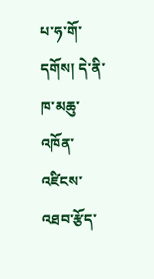པ་ཧ་གོ་དགོས། དེ་ནི་ཁ་མཆུ་འཁོན་འཛིངས་འཐབ་རྩོད་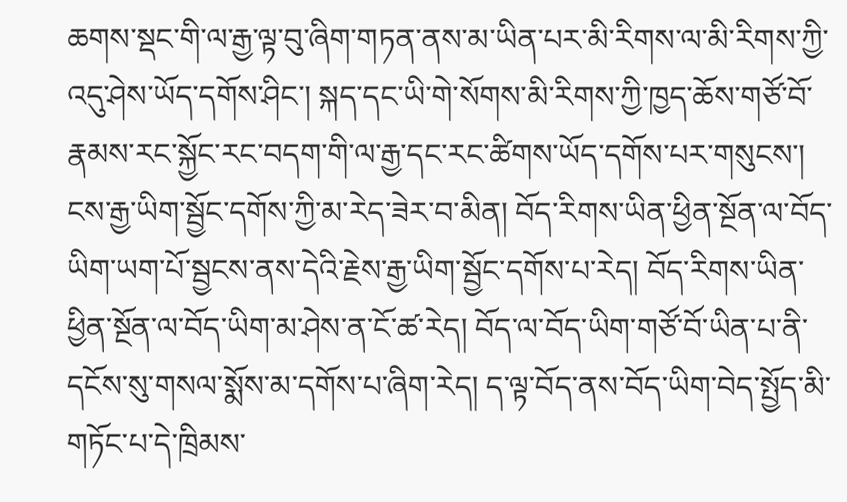ཆགས་སྡང་གི་ལ་རྒྱ་ལྟ་བུ་ཞིག་གཏན་ནས་མ་ཡིན་པར་མི་རིགས་ལ་མི་རིགས་ཀྱི་འདུ་ཤེས་ཡོད་དགོས་ཤིང་། སྐད་དང་ཡི་གེ་སོགས་མི་རིགས་ཀྱི་ཁྱད་ཆོས་གཙོ་བོ་རྣམས་རང་སྐྱོང་རང་བདག་གི་ལ་རྒྱ་དང་རང་ཚིགས་ཡོད་དགོས་པར་གསུངས་། ངས་རྒྱ་ཡིག་སྦྱོང་དགོས་ཀྱི་མ་རེད་ཟེར་བ་མིན། བོད་རིགས་ཡིན་ཕྱིན་སྔོན་ལ་བོད་ཡིག་ཡག་པོ་སྦྱངས་ནས་དེའི་རྗེས་རྒྱ་ཡིག་སྦྱོང་དགོས་པ་རེད། བོད་རིགས་ཡིན་ཕྱིན་སྔོན་ལ་བོད་ཡིག་མ་ཤེས་ན་ངོ་ཚ་རེད། བོད་ལ་བོད་ཡིག་གཙོ་བོ་ཡིན་པ་ནི་དངོས་སུ་གསལ་སྨོས་མ་དགོས་པ་ཞིག་རེད། ད་ལྟ་བོད་ནས་བོད་ཡིག་བེད་སྤྱོད་མི་གཏོང་པ་དེ་ཁྲིམས་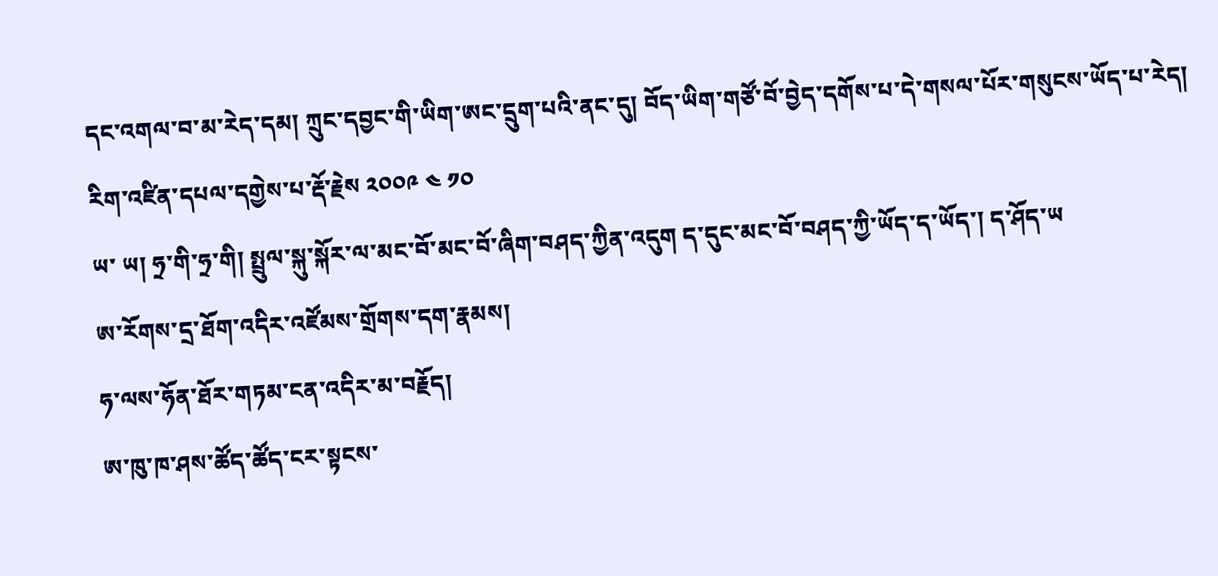དང་འགལ་བ་མ་རེད་དམ། ཀྲུང་དབྱང་གི་ཡིག་ཨང་དྲུག་པའི་ནང་དུ། བོད་ཡིག་གཙོ་བོ་བྱེད་དགོས་པ་དེ་གསལ་པོར་གསུངས་ཡོད་པ་རེད།
རིག་འཛིན་དཔལ་དགྱེས་པ་རྡོ་རྗེས ༢༠༠༩ ༤ ༡༠
ཡ་ ཡ། ཧྲ་གི་ཧྲ་གི། སྤྲུལ་སྐུ་སྐོར་ལ་མང་བོ་མང་བོ་ཞིག་བཤད་ཀྱིན་འདུག ད་དུང་མང་བོ་བཤད་ཀྱི་ཡོད་ད་ཡོད་། ད་ཤོད་ཡ
ཨ་རོགས་དྲ་ཐོག་འདིར་འཛོམས་གྲོགས་དག་རྣམས།
ཧ་ལས་ཧོན་ཐོར་གཏམ་ངན་འདིར་མ་བརྗོད།
ཨ་ཁུ་ཁ་ཤས་ཚོད་ཚོད་ངར་སྟངས་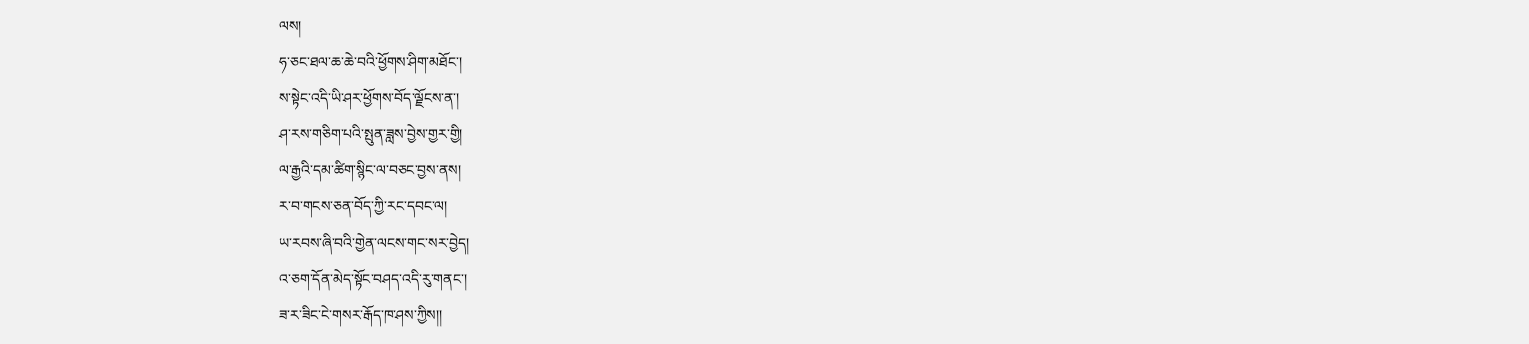ལས།
ཧ་ཅང་ཐལ་ཆ་ཆེ་བའི་ཕྱོགས་ཤིག་མཐོང་།
ས་སྟེང་འདི་ཡི་ཤར་ཕྱོགས་བོད་ལྗོངས་ན་།
ཤ་རས་གཅིག་པའི་སྤུན་ཟླས་བྱེས་གྱར་གྱི།
ལ་རྒྱའི་དམ་ཚིག་སྙིང་ལ་བཅང་བྱས་ནས།
ར་བ་གངས་ཅན་བོད་ཀྱི་རང་དབང་ལ།
ཡ་རབས་ཞི་བའི་གྱེན་ལངས་གང་སར་བྱེད།
འ་ཅག་དོན་མེད་སྟོང་བཤད་འདི་རུ་གནང་།
ཟ་ར་ཟིང་ངེ་གསར་རྒོད་ཁ་ཤས་ཀྱིས།།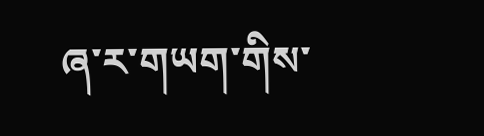ཞ་ར་གཡག་གིས་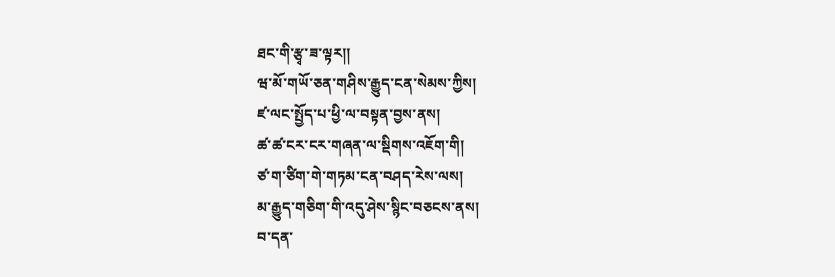ཐང་གི་རྩྭ་ཟ་ལྟར།།
ཝ་མོ་གཡོ་ཅན་གཤིས་རྒྱུད་ངན་སེམས་ཀྱིས།
ཛ་ལང་སྤྱོད་པ་ཕྱི་ལ་བསྟན་བྱས་ནས།
ཚ་ཚ་ངར་ངར་གཞན་ལ་སྡིགས་འཇོག་གི།
ཙ་ག་ཙིག་གེ་གཏམ་ངན་བཤད་རེས་ལས།
མ་རྒྱུད་གཅིག་གི་འདུ་ཤེས་སྙིང་བཅངས་ནས།
བ་དན་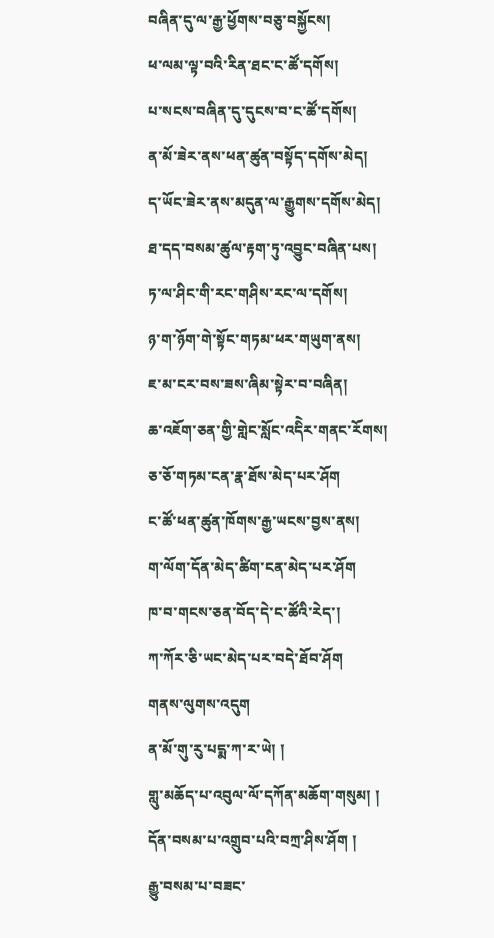བཞིན་དུ་ལ་རྒྱ་ཕྱོགས་བཅུ་བསྐྱོངས།
ཕ་ལམ་ལྟ་བའི་རིན་ཐང་ང་ཚོ་དགོས།
པ་སངས་བཞིན་དུ་དུངས་བ་ང་ཚོ་དགོས།
ན་མོ་ཟེར་ནས་ཕན་ཚུན་བསྟོད་དགོས་མེད།
ད་ཡོང་ཟེར་ནས་མདུན་ལ་རྒྱུགས་དགོས་མེད།
ཐ་དད་བསམ་ཚུལ་རྟག་ཏུ་འབྱུང་བཞིན་པས།
ཏ་ལ་ཤིང་གི་རང་གཤིས་རང་ལ་དགོས།
ཉ་ག་ཉོག་གེ་སྟོང་གཏམ་ཕར་གཡུག་ནས།
ཇ་མ་ངར་བས་ཟས་ཞིམ་སྟེར་བ་བཞིན།
ཆ་འཇོག་ཅན་གྱི་གླེང་སློང་འདིེར་གནང་རོགས།
ཅ་ཅོ་གཏམ་ངན་རྣ་ཐོས་མེད་པར་ཤོག
ང་ཚོ་ཕན་ཚུན་ཁོགས་རྒྱ་ཡངས་བྱས་ནས།
ག་ལོག་དོན་མེད་ཚིག་ངན་མེད་པར་ཤོག
ཁ་བ་གངས་ཅན་བོད་དེ་ང་ཚོའི་རེད་།
ཀ་ཀོར་ཅི་ཡང་མེད་པར་བདེ་ཐོབ་ཤོག
གནས་ལུགས་འདུག
ན་མོ་གུ་རུ་པདྨ་ཀ་ར་ཡེ། །
གླུ་མཆོད་པ་འབུལ་ལོ་དཀོན་མཆོག་གསུམ། །
དོན་བསམ་པ་འགྲུབ་པའི་བཀྲ་ཤིས་ཤོག །
རྒྱུ་བསམ་པ་བཟང་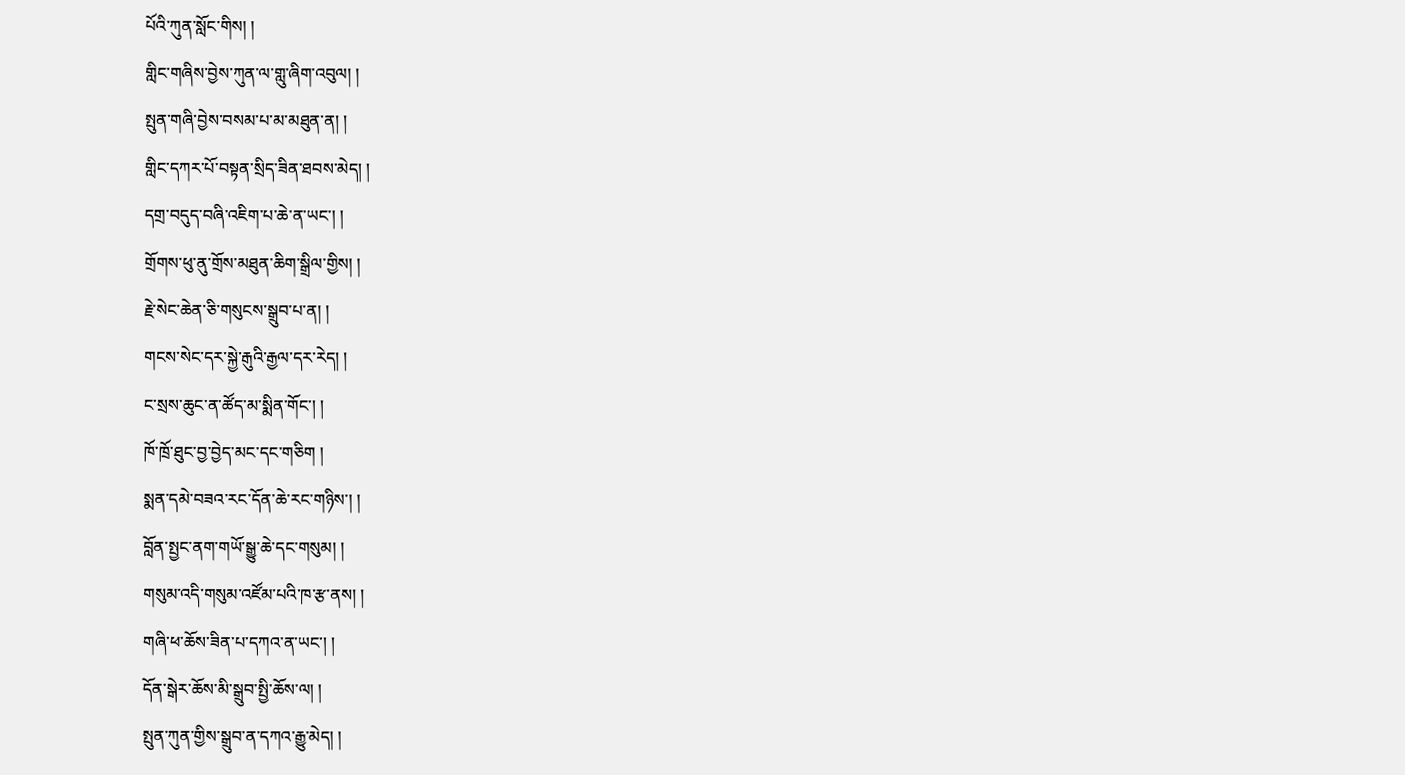པོའི་ཀུན་སློང་གིས། །
གླིང་གཞིས་བྱེས་ཀུན་ལ་གླུ་ཞིག་འབུལ། །
སྤུན་གཞི་བྱེས་བསམ་པ་མ་མཐུན་ན། །
གླིང་དཀར་པོ་བསྟན་སྲིད་ཟིན་ཐབས་མེད། །
དགྲ་བདུད་བཞི་འཇིག་པ་ཆེ་ན་ཡང་། །
གྲོགས་ཕུ་ནུ་གྲོས་མཐུན་ཆིག་སྒྲིལ་གྱིས། །
རྗེ་སེང་ཆེན་ཅི་གསུངས་སྒྲུབ་པ་ན། །
གངས་སེང་དར་སྐྱེ་རྒུའི་རྒྱལ་དར་རེད། །
ང་སྲས་ཆུང་ན་ཚོད་མ་སྨིན་གོང་། །
ཁོ་ཁྲོ་ཐུང་བྱ་བྱེད་མང་དང་གཅིག །
སྨན་དམེ་བཟའ་རང་དོན་ཆེ་རང་གཉིས་། །
བློན་སྤྱང་ནག་གཡོ་སྒྱུ་ཆེ་དང་གསུམ། །
གསུམ་འདི་གསུམ་འཛོམ་པའི་ཁ་རྩ་ནས། །
གཞི་ཕ་ཆོས་ཟིན་པ་དཀའ་ན་ཡང་། །
དོན་སྒེར་ཆོས་མི་སྒྲུབ་སྤྱི་ཆོས་ལ། །
སྤུན་ཀུན་གྱིས་སྒྲུབ་ན་དཀའ་རྒྱུ་མེད། །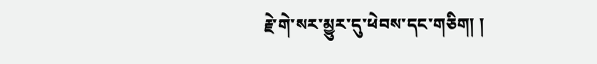རྗེ་གེ་སར་མྱུར་དུ་ཕེབས་དང་གཅིག། །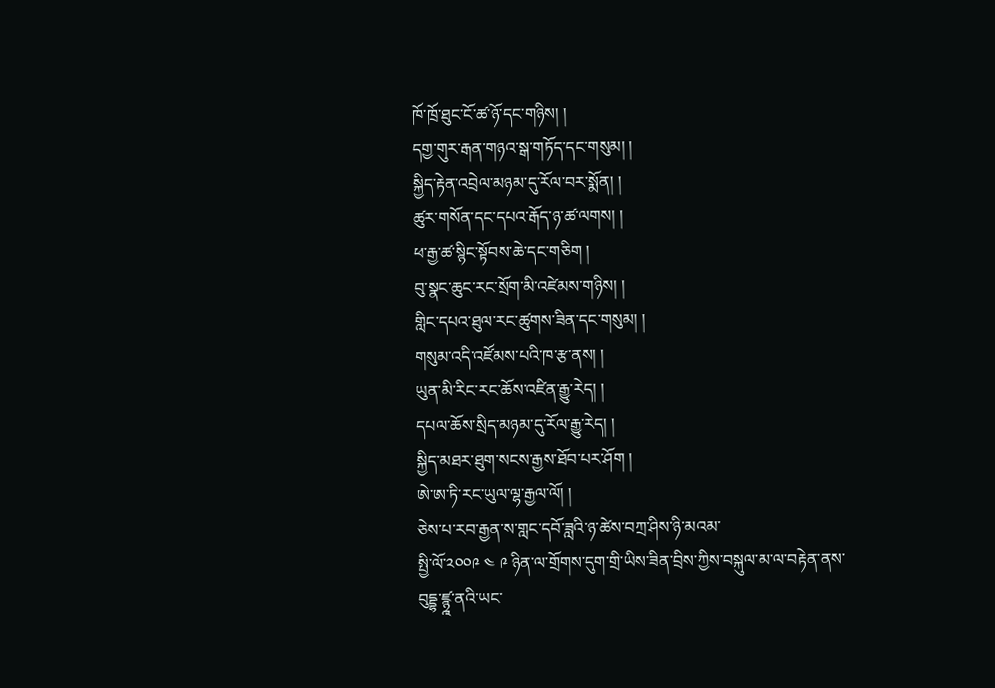ཁོ་ཁྲོ་ཐུང་ངོ་ཚ་ཉོ་དང་གཉིས། །
དགྱ་གུར་རྒན་གཉའ་སྒ་གཏོད་དང་གསུམ། །
སྐྱིད་རྟེན་འབྲེལ་མཉམ་དུ་རོལ་བར་སྨོན། །
ཚུར་གསོན་དང་དཔའ་རྒོད་ཉ་ཚ་ལགས། །
ཕ་རྒྱ་ཚ་སྙིང་སྟོབས་ཆེ་དང་གཅིག །
བུ་སྣང་ཆུང་རང་སྲོག་མི་འཛེམས་གཉིས། །
གླིང་དཔའ་ཐུལ་རང་ཚུགས་ཟིན་དང་གསུམ། །
གསུམ་འདི་འཛོམས་པའི་ཁ་རྩ་ནས། །
ཡུན་མི་རིང་རང་ཆོས་འཛིན་རྒྱུ་རེད། །
དཔལ་ཆོས་སྲིད་མཉམ་དུ་རོལ་རྒྱུ་རེད། །
སྐྱིད་མཐར་ཐུག་སངས་རྒྱས་ཐོབ་པར་ཤོག །
ཨེ་ཨ་ཏི་རང་ཡུལ་ལྷ་རྒྱལ་ལོ། །
ཅེས་པ་རབ་རྒྱན་ས་གླང་དབོ་ཟླའི་ཉ་ཚེས་བཀྲ་ཤིས་ཉི་མའམ་
སྤྱི་ལོ་༢༠༠༩ ༤ ༩ ཉིན་ལ་གྲོགས་དུག་གྲི་ཡིས་ཟིན་བྲིས་ཀྱིས་བསྐུལ་མ་ལ་བརྟེན་ནས་
བུདྡྷ་ཛྙྰ་ནའི་ཡང་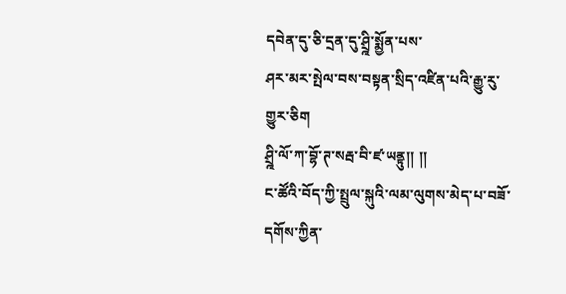དབེན་དུ་ཅི་དྲན་དུ་ཤྲྰི་སྨྱོན་པས་
ཤར་མར་སྤེལ་བས་བསྟན་སྲིད་འཛིན་པའི་རྒྱུ་རུ་གྱུར་ཅིག
ཤྲྰི་ལོ་ཀ་བྷོ་ཊ་སརྦ་བི་ཛ་ཡནྟུ།། །།
ང་ཚོའི་བོད་ཀྱི་སྤྲུལ་སྐུའི་ལམ་ལུགས་མེད་པ་བཟོ་དགོས་ཀྱིན་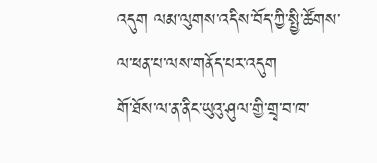འདུག ལམ་ལུགས་འདིས་བོད་ཀྱི་སྤྱི་ཚོགས་ལ་ཕན་པ་ལས་གནོད་པར་འདུག
གོ་ཐོས་ལ་ན་ནིང་ཡུའུ་ཤུལ་གྱི་གྲྭ་བ་ཁ་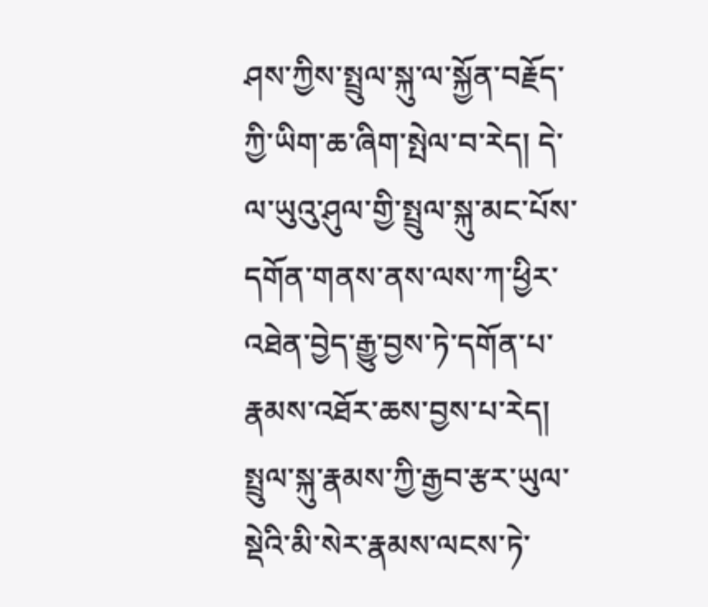ཤས་ཀྱིས་སྤྲུལ་སྐུ་ལ་སྐྱོན་བརྗོད་ཀྱི་ཡིག་ཆ་ཞིག་སྤེལ་བ་རེད། དེ་ལ་ཡུའུ་ཤུལ་གྱི་སྤྲུལ་སྐུ་མང་པོས་དགོན་གནས་ནས་ལས་ཀ་ཕྱིར་འཐེན་བྱེད་རྒྱུ་བྱས་ཏེ་དགོན་པ་རྣམས་འཐོར་ཆས་བྱས་པ་རེད། སྤྲུལ་སྐུ་རྣམས་ཀྱི་རྒྱབ་རྩར་ཡུལ་སྡེའི་མི་སེར་རྣམས་ལངས་ཏེ་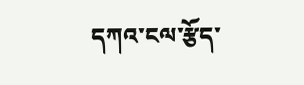དཀའ་ངལ་རྩོད་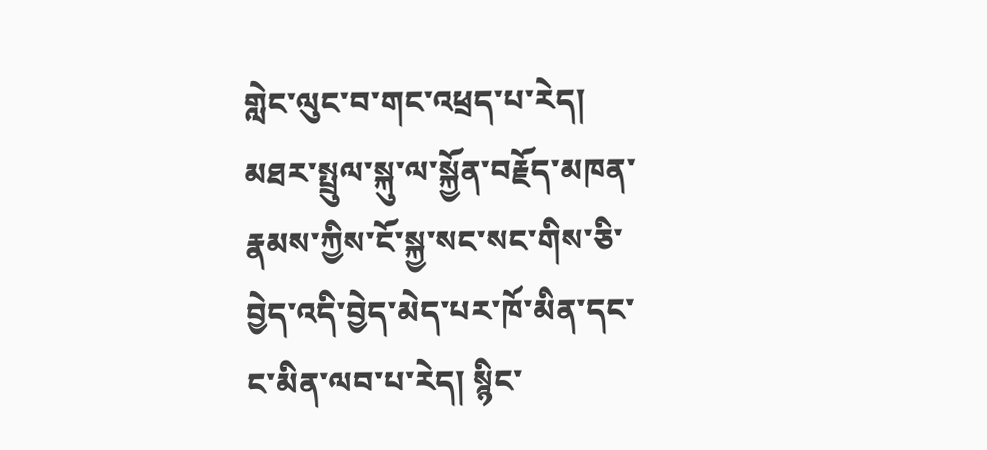གླེང་ལུང་བ་གང་འཕྲད་པ་རེད། མཐར་སྤྲུལ་སྐུ་ལ་སྐྱོན་བརྗོད་མཁན་རྣམས་ཀྱིས་ངོ་སྐྱ་སང་སང་གིས་ཅི་བྱེད་འདི་བྱེད་མེད་པར་ཁོ་མིན་དང་ང་མིན་ལབ་པ་རེད། སྙིང་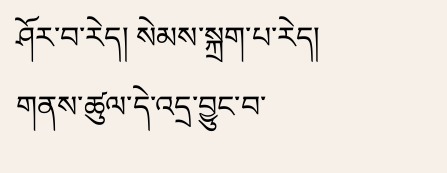ཤོར་བ་རེད། སེམས་སྐྲག་པ་རེད། གནས་ཚུལ་དེ་འདྲ་བྱུང་བ་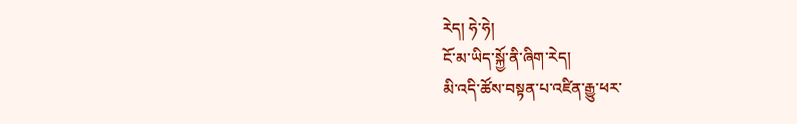རེད། ཧེ་ཧེ།
ངོ་མ་ཡིད་སྐྱོ་ནི་ཞིག་རེད།
མི་འདི་ཚོས་བསྟན་པ་འཛིན་རྒྱུ་ཕར་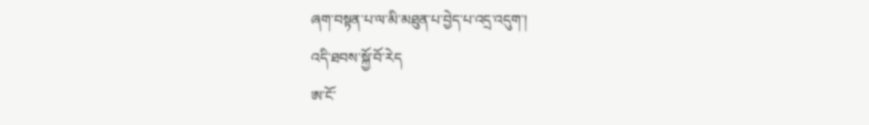ཞག་བསྟན་པ་ལ་མི་མཐུན་པ་བྱེད་པ་འདྲ་འདུག་།
འདི་ཐབས་སྐྱོ་བོ་རེད
ཨ་ངོ་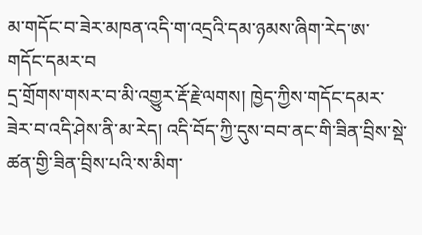མ་གདོང་བ་ཟེར་མཁན་འདི་ག་འདྲའི་དམ་ཉམས་ཞིག་རེད་ཨ་
གདོང་དམར་བ
དྲ་གྲོགས་གསར་བ་མི་འགྱུར་རྡོ་རྗེ་ལགས། ཁྱེད་ཀྱིས་གདོང་དམར་ཟེར་བ་འདི་ཤེས་ནི་མ་རེད། འདི་བོད་ཀྱི་དུས་བབ་ནང་གི་ཟིན་བྲིས་སྡེ་ཚན་གྱི་ཟིན་བྲིས་པའི་ས་མིག་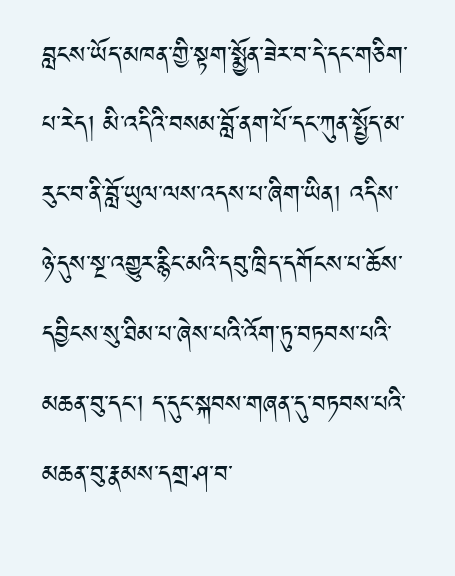བླངས་ཡོད་མཁན་གྱི་སྟག་སྨྱོན་ཟེར་བ་དེ་དང་གཅིག་པ་རེད། མི་འདིའི་བསམ་བློ་ནག་པོ་དང་ཀུན་སྤྱོད་མ་རུང་བ་ནི་བློ་ཡུལ་ལས་འདས་པ་ཞིག་ཡིན། འདིས་ཉེ་དུས་སྔ་འགྱུར་རྙིང་མའི་དབུ་ཁྲིད་དགོངས་པ་ཆོས་དབྱིངས་སུ་ཐིམ་པ་ཞེས་པའི་འོག་ཏུ་བཏབས་པའི་མཆན་བུ་དང་། ད་དུང་སྐབས་གཞན་དུ་བཏབས་པའི་མཆན་བུ་རྣམས་དགྲ་ཤ་བ་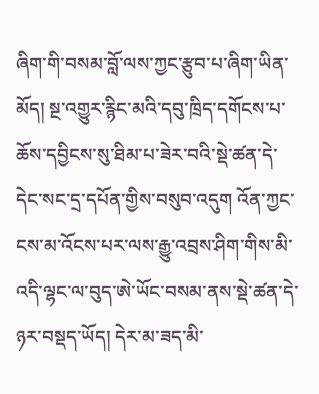ཞིག་གི་བསམ་བློ་ལས་ཀྱང་རྩུབ་པ་ཞིག་ཡིན་མོད། སྔ་འགྱུར་རྙིང་མའི་དབུ་ཁྲིད་དགོངས་པ་ཆོས་དབྱིངས་སུ་ཐིམ་པ་ཟེར་བའི་སྡེ་ཚན་དེ་དེང་སང་དྲ་དཔོན་གྱིས་བསུབ་འདུག འོན་ཀྱང་ངས་མ་འོངས་པར་ལས་རྒྱུ་འབྲས་ཤིག་གིས་མི་འདི་ལྷང་ལ་བུད་ཨེ་ཡོང་བསམ་ནས་སྡེ་ཚན་དེ་ཉར་བསྡད་ཡོད། དེར་མ་ཟད་མི་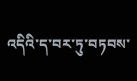འདིའི་ད་བར་ཏུ་བཏབས་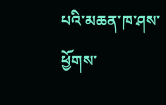པའི་མཆན་ཁ་ཤས་ཕྱོགས་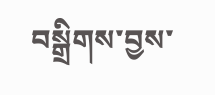བསྒྲིགས་བྱས་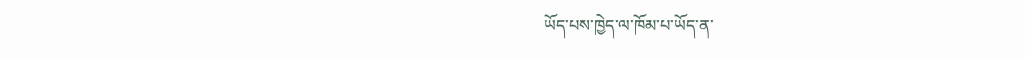ཡོད་པས་ཁྱེད་ལ་ཁོམ་པ་ཡོད་ན་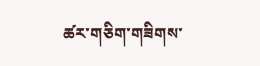ཚར་གཅིག་གཟིགས་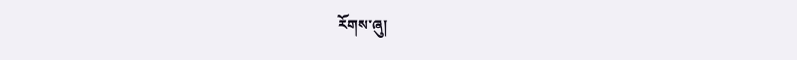རོགས་ཞུ།